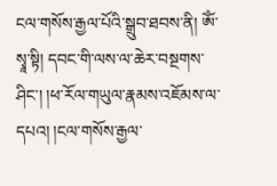ངལ་གསོས་རྒྱལ་པོའི་སྒྲུབ་ཐབས་ནི། ཨོཾ་སྭཱ་སྟི། དབང་གི་ལས་ལ་ཆེར་བསྔགས་ཤིང་། །ཕ་རོལ་གཡུལ་རྣམས་འཇོམས་ལ་དཔའ། །ངལ་གསོས་རྒྱལ་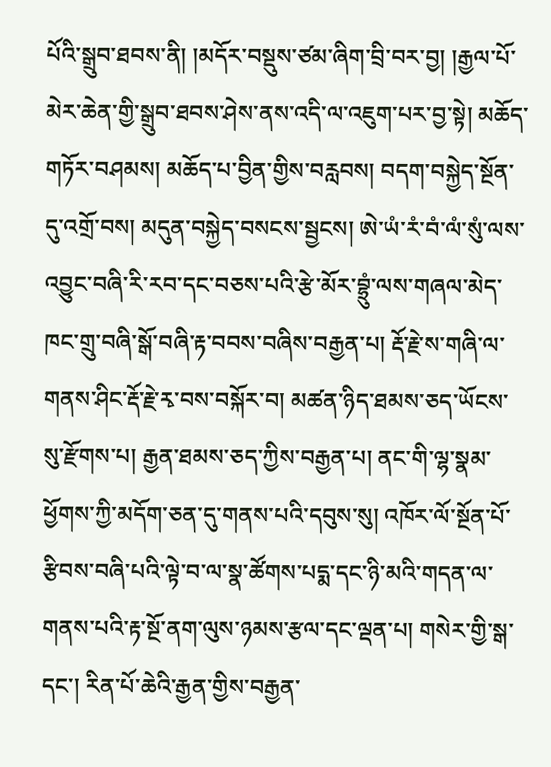པོའི་སྒྲུབ་ཐབས་ནི། །མདོར་བསྡུས་ཙམ་ཞིག་བྲི་བར་བྱ། །རྒྱལ་པོ་མེར་ཆེན་གྱི་སྒྲུབ་ཐབས་ཤེས་ནས་འདི་ལ་འཇུག་པར་བྱ་སྟེ། མཆོད་གཏོར་བཤམས། མཆོད་པ་བྱིན་གྱིས་བརླབས། བདག་བསྐྱེད་སྔོན་དུ་འགྲོ་བས། མདུན་བསྐྱེད་བསངས་སྦྱངས། ཨེ་ཡཾ་རཾ་བཾ་ལཾ་སུཾ་ལས་འབྱུང་བཞི་རི་རབ་དང་བཅས་པའི་རྩེ་མོར་བྷྲུཾ་ལས་གཞལ་མེད་ཁང་གྲུ་བཞི་སྒོ་བཞི་རྟ་བབས་བཞིས་བརྒྱན་པ། རྡོ་རྗེ་ས་གཞི་ལ་གནས་ཤིང་རྡོ་རྗེ་རྭ་བས་བསྐོར་བ། མཚན་ཉིད་ཐམས་ཅད་ཡོངས་སུ་རྫོགས་པ། རྒྱན་ཐམས་ཅད་ཀྱིས་བརྒྱན་པ། ནང་གི་ལྷ་སྣམ་ཕྱོགས་ཀྱི་མདོག་ཅན་དུ་གནས་པའི་དབུས་སུ། འཁོར་ལོ་སྔོན་པོ་རྩིབས་བཞི་པའི་ལྟེ་བ་ལ་སྣ་ཚོགས་པདྨ་དང་ཉི་མའི་གདན་ལ་གནས་པའི་རྟ་སྔོ་ནག་ལུས་ཉམས་རྩལ་དང་ལྡན་པ། གསེར་གྱི་སྒ་དང་། རིན་པོ་ཆེའི་རྒྱན་གྱིས་བརྒྱན་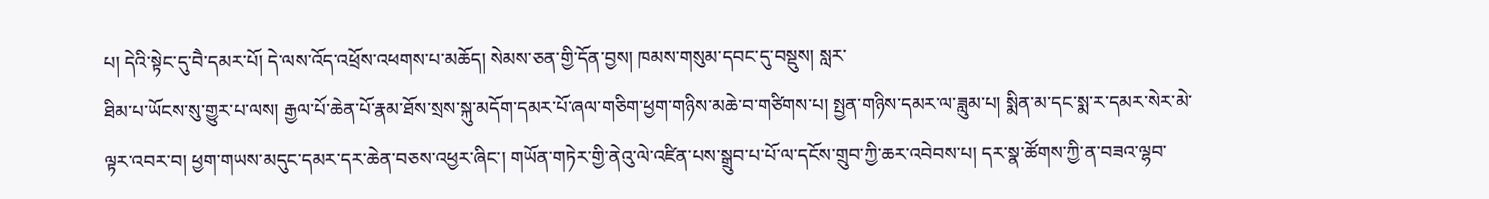པ། དེའི་སྟེང་དུ་བཻ་དམར་པོ། དེ་ལས་འོད་འཕྲོས་འཕགས་པ་མཆོད། སེམས་ཅན་གྱི་དོན་བྱས། ཁམས་གསུམ་དབང་དུ་བསྡུས། སླར་
ཐིམ་པ་ཡོངས་སུ་གྱུར་པ་ལས། རྒྱལ་པོ་ཆེན་པོ་རྣམ་ཐོས་སྲས་སྐུ་མདོག་དམར་པོ་ཞལ་གཅིག་ཕྱག་གཉིས་མཆེ་བ་གཙིགས་པ། སྤྱན་གཉིས་དམར་ལ་ཟླུམ་པ། སྨིན་མ་དང་སྨ་ར་དམར་སེར་མེ་ལྟར་འབར་བ། ཕྱག་གཡས་མདུང་དམར་དར་ཆེན་བཅས་འཕྱར་ཞིང་། གཡོན་གཏེར་གྱི་ནེའུ་ལེ་འཛིན་པས་སྒྲུབ་པ་པོ་ལ་དངོས་གྲུབ་ཀྱི་ཆར་འབེབས་པ། དར་སྣ་ཚོགས་ཀྱི་ན་བཟའ་ལྷབ་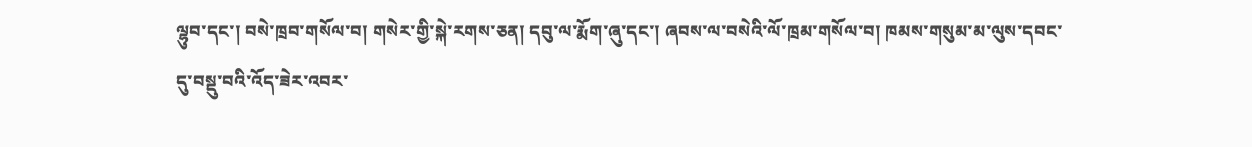ལྷུབ་དང་། བསེ་ཁྲབ་གསོལ་བ། གསེར་གྱི་སྐེ་རགས་ཅན། དབུ་ལ་རྨོག་ཞུ་དང་། ཞབས་ལ་བསེའི་ལོ་ཁྲམ་གསོལ་བ། ཁམས་གསུམ་མ་ལུས་དབང་དུ་བསྡུ་བའི་འོད་ཟེར་འབར་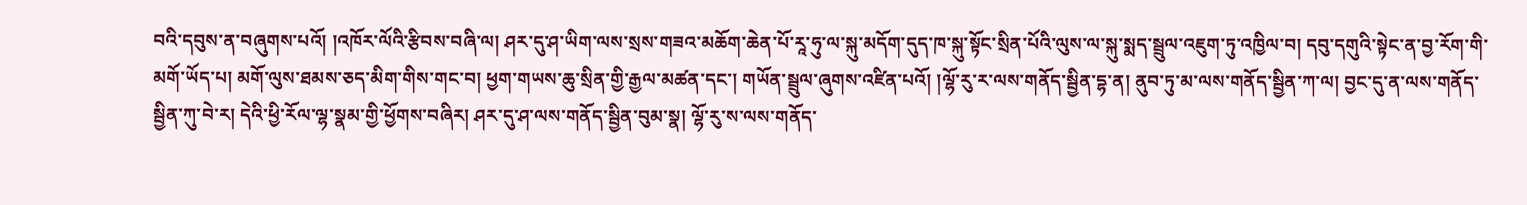བའི་དབུས་ན་བཞུགས་པའོ། །འཁོར་ལོའི་རྩིབས་བཞི་ལ། ཤར་དུ་ཤ་ཡིག་ལས་སྲས་གཟའ་མཆོག་ཆེན་པོ་རཱ་ཧུ་ལ་སྐུ་མདོག་དུད་ཁ་སྐུ་སྟོང་སྲིན་པོའི་ལུས་ལ་སྐུ་སྨད་སྦྲུལ་འཇུག་ཏུ་འཁྱིལ་བ། དབུ་དགུའི་སྟེང་ན་བྱ་རོག་གི་མགོ་ཡོད་པ། མགོ་ལུས་ཐམས་ཅད་མིག་གིས་གང་བ། ཕྱག་གཡས་ཆུ་སྲིན་གྱི་རྒྱལ་མཚན་དང་། གཡོན་སྦྲུལ་ཞུགས་འཛིན་པའོ། །ལྷོ་རུ་ར་ལས་གནོད་སྦྱིན་དྷ་ན། ནུབ་ཏུ་མ་ལས་གནོད་སྦྱིན་ཀ་ལ། བྱང་དུ་ན་ལས་གནོད་སྦྱིན་ཀུ་བེ་ར། དེའི་ཕྱི་རོལ་ལྷ་སྣམ་གྱི་ཕྱོགས་བཞིར། ཤར་དུ་ཤ་ལས་གནོད་སྦྱིན་བུམ་སྣ། ལྷོ་རུ་ས་ལས་གནོད་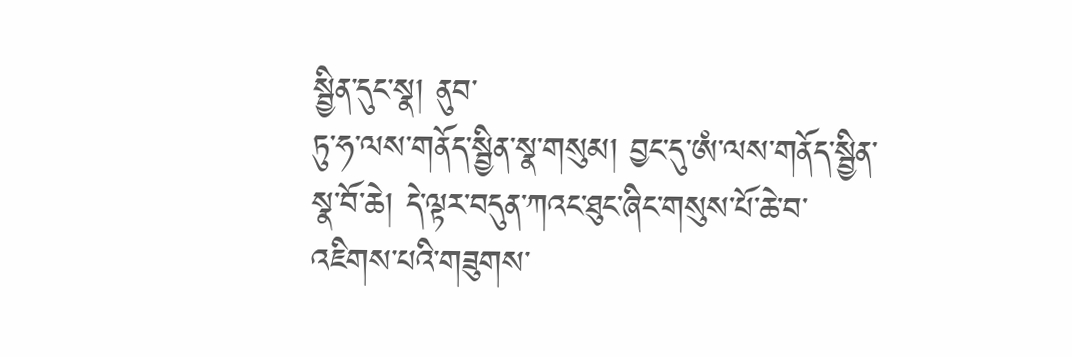སྦྱིན་དུང་སྣ། ནུབ་
ཏུ་ཧ་ལས་གནོད་སྦྱིན་སྣ་གསུམ། བྱང་དུ་ཨཾ་ལས་གནོད་སྦྱིན་སྣ་བོ་ཆེ། དེ་ལྟར་བདུན་ཀའང་ཐུང་ཞིང་གསུས་པོ་ཆེ་བ་འཇིགས་པའི་གཟུགས་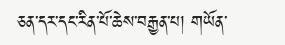ཅན་དར་དང་རིན་པོ་ཆེས་བརྒྱན་པ། གཡོན་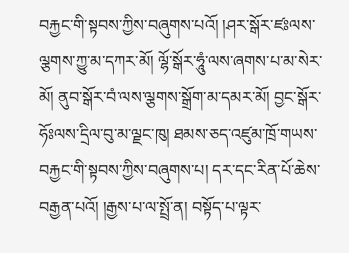བརྐྱང་གི་སྟབས་ཀྱིས་བཞུགས་པའོ། །ཤར་སྒོར་ཛཿལས་ལྕགས་ཀྱུ་མ་དཀར་མོ། ལྷོ་སྒོར་ཧཱུཾ་ལས་ཞགས་པ་མ་སེར་མོ། ནུབ་སྒོར་བཾ་ལས་ལྕགས་སྒྲོག་མ་དམར་མོ། བྱང་སྒོར་ཧོཿལས་དྲིལ་བུ་མ་ལྗང་ཁུ། ཐམས་ཅད་འཛུམ་ཁྲོ་གཡས་བརྐྱང་གི་སྟབས་ཀྱིས་བཞུགས་པ། དར་དང་རིན་པོ་ཆེས་བརྒྱན་པའོ། །རྒྱས་པ་ལ་སྤྲོ་ན། བསྟོད་པ་ལྟར་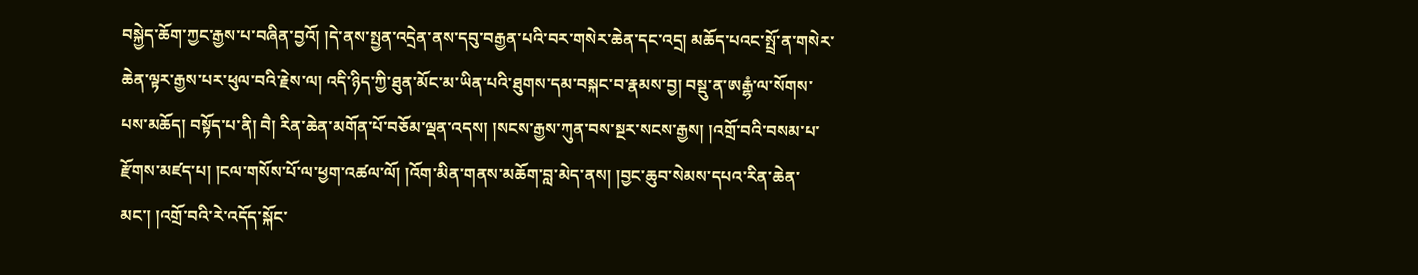བསྐྱེད་ཆོག་ཀྱང་རྒྱས་པ་བཞིན་བྱའོ། །དེ་ནས་སྤྱན་འདྲེན་ནས་དབུ་བརྒྱན་པའི་བར་གསེར་ཆེན་དང་འདྲ། མཆོད་པའང་སྤྲོ་ན་གསེར་ཆེན་ལྟར་རྒྱས་པར་ཕུལ་བའི་རྗེས་ལ། འདི་ཉིད་ཀྱི་ཐུན་མོང་མ་ཡིན་པའི་ཐུགས་དམ་བསྐང་བ་རྣམས་བྱ། བསྡུ་ན་ཨརྒྷཾ་ལ་སོགས་པས་མཆོད། བསྟོད་པ་ནི། བཻ། རིན་ཆེན་མགོན་པོ་བཅོམ་ལྡན་འདས། །སངས་རྒྱས་ཀུན་བས་སྔར་སངས་རྒྱས། །འགྲོ་བའི་བསམ་པ་རྫོགས་མཛད་པ། །ངལ་གསོས་པོ་ལ་ཕྱག་འཚལ་ལོ། །འོག་མིན་གནས་མཆོག་བླ་མེད་ནས། །བྱང་ཆུབ་སེམས་དཔའ་རིན་ཆེན་མང་། །འགྲོ་བའི་རེ་འདོད་སྐོང་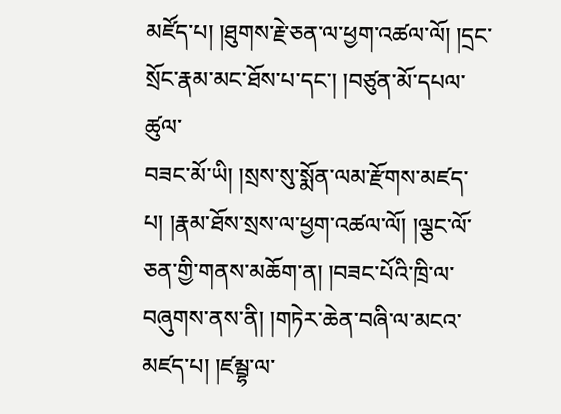མཛོད་པ། །ཐུགས་རྗེ་ཅན་ལ་ཕྱག་འཚལ་ལོ། །དྲང་སྲོང་རྣམ་མང་ཐོས་པ་དང་། །བཙུན་མོ་དཔལ་ཚུལ་
བཟང་མོ་ཡི། །སྲས་སུ་སྨོན་ལམ་རྫོགས་མཛད་པ། །རྣམ་ཐོས་སྲས་ལ་ཕྱག་འཚལ་ལོ། །ལྕང་ལོ་ཅན་གྱི་གནས་མཆོག་ན། །བཟང་པོའི་ཁྲི་ལ་བཞུགས་ནས་ནི། །གཏེར་ཆེན་བཞི་ལ་མངའ་མཛད་པ། །ཛམྦྷ་ལ་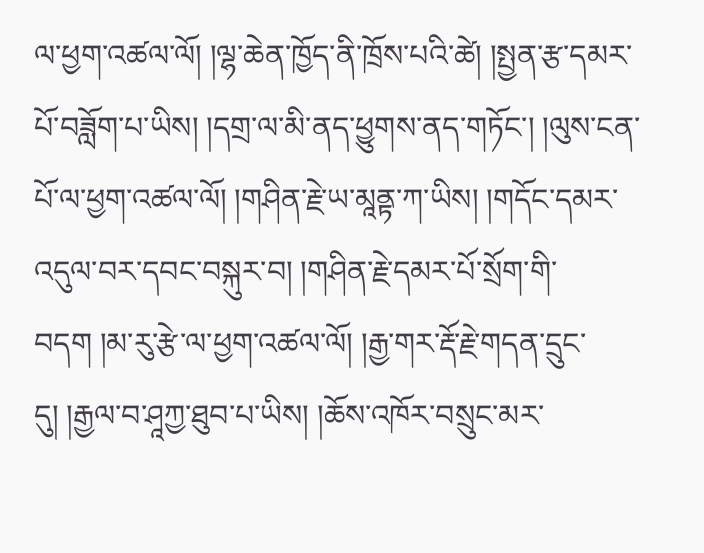ལ་ཕྱག་འཚལ་ལོ། །ལྷ་ཆེན་ཁྱོད་ནི་ཁྲོས་པའི་ཚེ། །སྤྱན་རྩ་དམར་པོ་བཟློག་པ་ཡིས། །དགྲ་ལ་མི་ནད་ཕྱུགས་ནད་གཏོང་། །ལུས་ངན་པོ་ལ་ཕྱག་འཚལ་ལོ། །གཤིན་རྗེ་ཡ་མཱནྟ་ཀ་ཡིས། །གདོང་དམར་འདུལ་བར་དབང་བསྐུར་བ། །གཤིན་རྗེ་དམར་པོ་སྲོག་གི་བདག །མ་རུ་རྩེ་ལ་ཕྱག་འཚལ་ལོ། །རྒྱ་གར་རྡོ་རྗེ་གདན་དྲུང་དུ། །རྒྱལ་བ་ཤཱཀྱ་ཐུབ་པ་ཡིས། །ཆོས་འཁོར་བསྲུང་མར་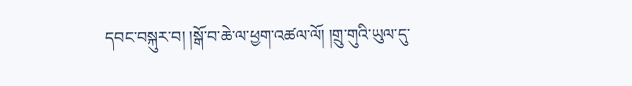དབང་བསྐུར་བ། །སྒོ་བ་ཆེ་ལ་ཕྱག་འཚལ་ལོ། །གྲུ་གུའི་ཡུལ་དུ་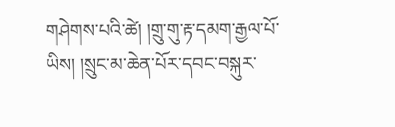གཤེགས་པའི་ཚེ། །གྲུ་གུ་རྟ་དམག་རྒྱལ་པོ་ཡིས། །སྲུང་མ་ཆེན་པོར་དབང་བསྐུར་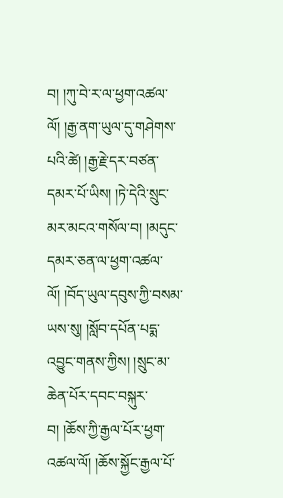བ། །ཀུ་བེ་ར་ལ་ཕྱག་འཚལ་ལོ། །རྒྱ་ནག་ཡུལ་དུ་གཤེགས་པའི་ཚེ། །རྒྱ་རྗེ་དར་བཙན་དམར་པོ་ཡིས། །ཏེ་དེའི་སྲུང་མར་མངའ་གསོལ་བ། །མདུང་དམར་ཅན་ལ་ཕྱག་འཚལ་ལོ། །བོད་ཡུལ་དབུས་ཀྱི་བསམ་ཡས་སུ། །སློབ་དཔོན་པདྨ་འབྱུང་གནས་ཀྱིས། །སྲུང་མ་ཆེན་པོར་དབང་བསྐུར་བ། །ཆོས་ཀྱི་རྒྱལ་པོར་ཕྱག་འཚལ་ལོ། །ཆོས་སྐྱོང་རྒྱལ་པོ་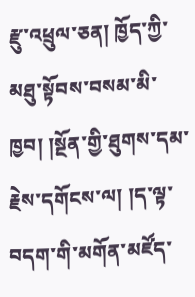རྫུ་འཕྲུལ་ཅན། ཁྱོད་ཀྱི་
མཐུ་སྟོབས་བསམ་མི་ཁྱབ། །སྔོན་གྱི་ཐུགས་དམ་རྗེས་དགོངས་ལ། །ད་ལྟ་བདག་གི་མགོན་མཛོད་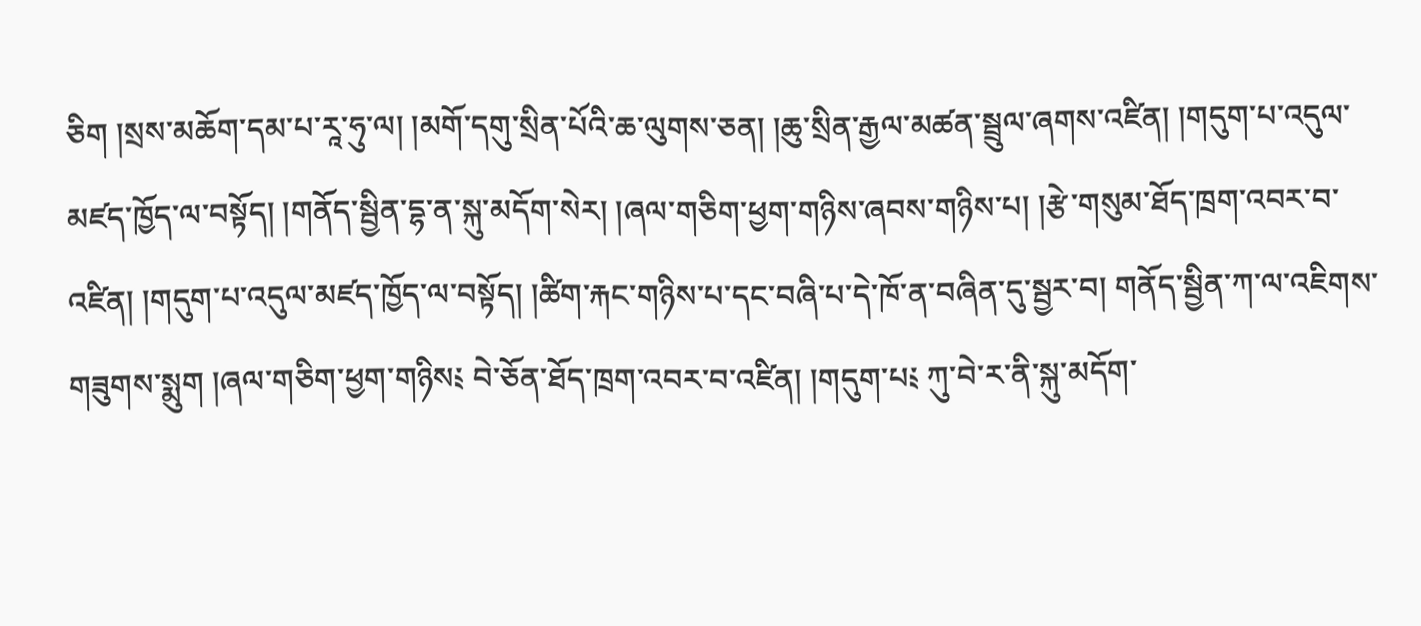ཅིག །སྲས་མཆོག་དམ་པ་རཱ་ཧུ་ལ། །མགོ་དགུ་སྲིན་པོའི་ཆ་ལུགས་ཅན། །ཆུ་སྲིན་རྒྱལ་མཚན་སྦྲུལ་ཞགས་འཛིན། །གདུག་པ་འདུལ་མཛད་ཁྱོད་ལ་བསྟོད། །གནོད་སྦྱིན་དྷ་ན་སྐུ་མདོག་སེར། །ཞལ་གཅིག་ཕྱག་གཉིས་ཞབས་གཉིས་པ། །རྩེ་གསུམ་ཐོད་ཁྲག་འབར་བ་འཛིན། །གདུག་པ་འདུལ་མཛད་ཁྱོད་ལ་བསྟོད། །ཚིག་རྐང་གཉིས་པ་དང་བཞི་པ་དེ་ཁོ་ན་བཞིན་དུ་སྦྱར་བ། གནོད་སྦྱིན་ཀ་ལ་འཇིགས་གཟུགས་སྨུག །ཞལ་གཅིག་ཕྱག་གཉིས༴ བེ་ཅོན་ཐོད་ཁྲག་འབར་བ་འཛིན། །གདུག་པ༴ ཀུ་བེ་ར་ནི་སྐུ་མདོག་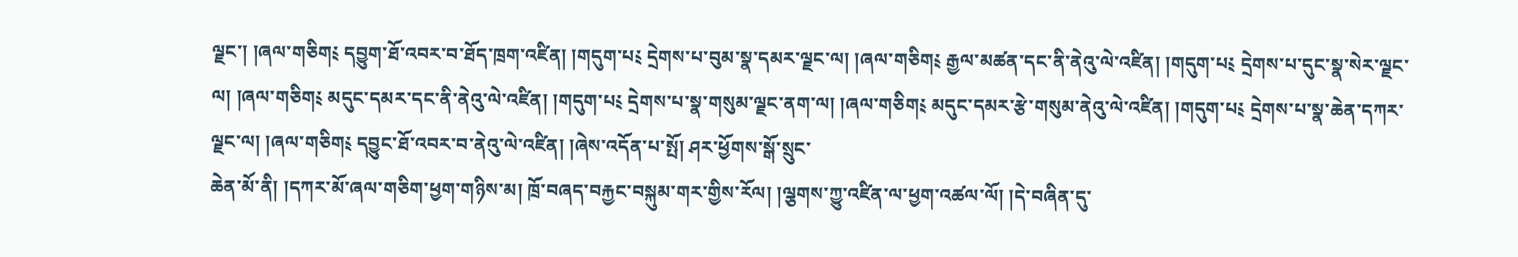ལྗང་། །ཞལ་གཅིག༴ དབྱུག་ཐོ་འབར་བ་ཐོད་ཁྲག་འཛིན། །གདུག་པ༴ དྲེགས་པ་བུམ་སྣ་དམར་ལྗང་ལ། །ཞལ་གཅིག༴ རྒྱལ་མཚན་དང་ནི་ནེའུ་ལེ་འཛིན། །གདུག་པ༴ དྲེགས་པ་དུང་སྣ་སེར་ལྗང་ལ། །ཞལ་གཅིག༴ མདུང་དམར་དང་ནི་ནེའུ་ལེ་འཛིན། །གདུག་པ༴ དྲེགས་པ་སྣ་གསུམ་ལྗང་ནག་ལ། །ཞལ་གཅིག༴ མདུང་དམར་རྩེ་གསུམ་ནེའུ་ལེ་འཛིན། །གདུག་པ༴ དྲེགས་པ་སྣ་ཆེན་དཀར་ལྗང་ལ། །ཞལ་གཅིག༴ དབྱུང་ཐོ་འབར་བ་ནེའུ་ལེ་འཛིན། །ཞེས་འདོན་པ་སྤོ། ཤར་ཕྱོགས་སྒོ་སྲུང་
ཆེན་མོ་ནི། །དཀར་མོ་ཞལ་གཅིག་ཕྱག་གཉིས་མ། ཁྲོ་བཞད་བརྐྱང་བསྐུམ་གར་གྱིས་རོལ། །ལྕགས་ཀྱུ་འཛིན་ལ་ཕྱག་འཚལ་ལོ། །དེ་བཞིན་དུ་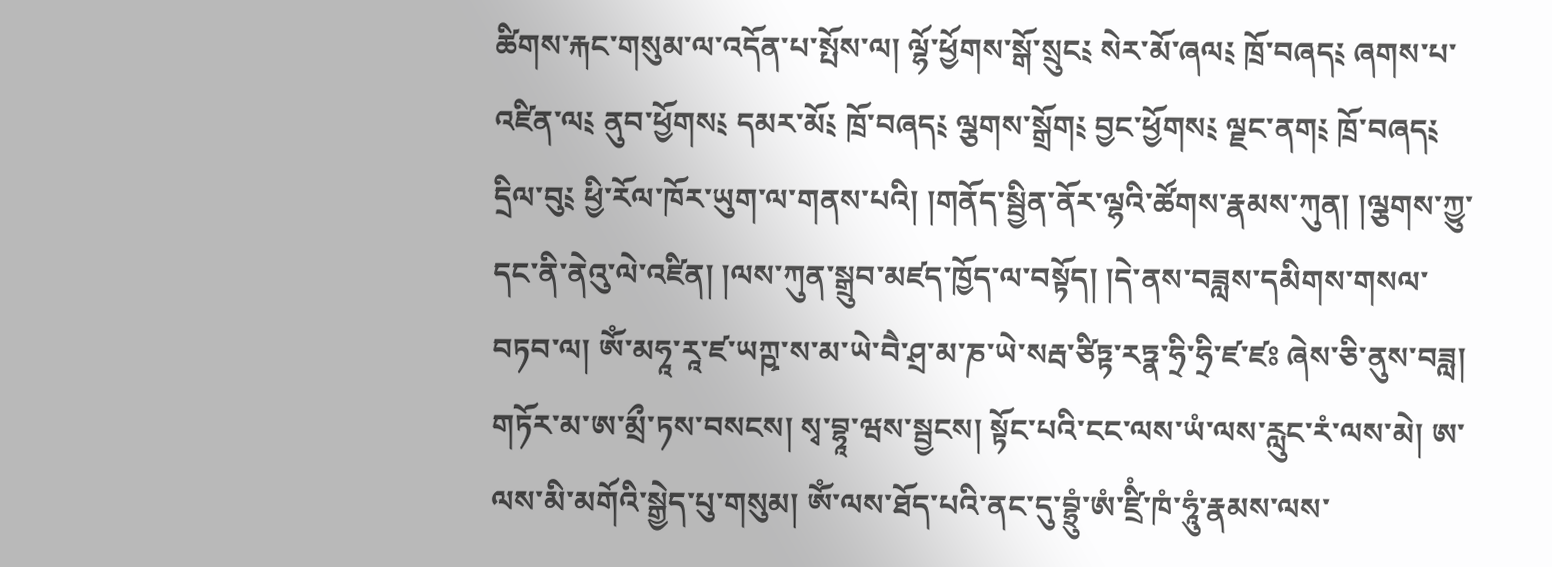ཚིགས་རྐང་གསུམ་ལ་འདོན་པ་སྤོས་ལ། ལྷོ་ཕྱོགས་སྒོ་སྲུང༴ སེར་མོ་ཞལ༴ ཁྲོ་བཞད༴ ཞགས་པ་འཛིན་ལ༴ ནུབ་ཕྱོགས༴ དམར་མོ༴ ཁྲོ་བཞད༴ ལྕགས་སྒྲོག༴ བྱང་ཕྱོགས༴ ལྗང་ནག༴ ཁྲོ་བཞད༴ དྲིལ་བུ༴ ཕྱི་རོལ་ཁོར་ཡུག་ལ་གནས་པའི། །གནོད་སྦྱིན་ནོར་ལྷའི་ཚོགས་རྣམས་ཀུན། །ལྕགས་ཀྱུ་དང་ནི་ནེའུ་ལེ་འཛིན། །ལས་ཀུན་སྒྲུབ་མཛད་ཁྱོད་ལ་བསྟོད། །དེ་ནས་བཟླས་དམིགས་གསལ་བཏབ་ལ། ཨོཾ་མཧཱ་རཱ་ཛ་ཡཀྵ་ས་མ་ཡེ་བཻ་ཤྲ་མ་ཎ་ཡེ་སརྦ་ཙིཏྟ་རཏྣ་ཧྲི་ཧྲི་ཛ་ཛཿ ཞེས་ཅི་ནུས་བཟླ། གཏོར་མ་ཨ་མྲྀ་ཏས་བསངས། སྭ་བྷཱ་ཝས་སྦྱངས། སྟོང་པའི་ངང་ལས་ཡཾ་ལས་རླུང་རཾ་ལས་མེ། ཨ་ལས་མི་མགོའི་སྒྱེད་པུ་གསུམ། ཨོཾ་ལས་ཐོད་པའི་ནང་དུ་བྷྲུཾ་ཨཾ་ཛྲིཾ་ཁཾ་ཧཱུཾ་རྣམས་ལས་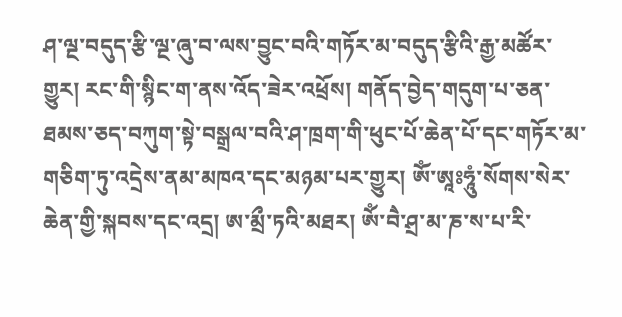ཤ་ལྔ་བདུད་རྩི་ལྔ་ཞུ་བ་ལས་བྱུང་བའི་གཏོར་མ་བདུད་རྩིའི་རྒྱ་མཚོར་གྱུར། རང་གི་སྙིང་ག་ནས་འོད་ཟེར་འཕྲོས། གནོད་བྱེད་གདུག་པ་ཅན་ཐམས་ཅད་བཀུག་སྟེ་བསྒྲལ་བའི་ཤ་ཁྲག་གི་ཕུང་པོ་ཆེན་པོ་དང་གཏོར་མ་གཅིག་ཏུ་འདྲེས་ནམ་མཁའ་དང་མཉམ་པར་གྱུར། ཨོཾ་ཨཱཿཧཱུཾ་སོགས་སེར་ཆེན་གྱི་སྐབས་དང་འདྲ། ཨ་མྲྀ་ཏའི་མཐར། ཨོཾ་བཻ་ཤྲ་མ་ཎ་ས་པ་རི་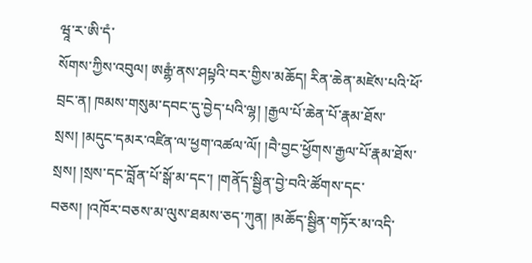ཝཱ་ར་ཨི་དཾ་
སོགས་ཀྱིས་འབུལ། ཨརྒྷཾ་ནས་ཤཔྟའི་བར་གྱིས་མཆོད། རིན་ཆེན་མཛེས་པའི་ཕོ་བྲང་ན། ཁམས་གསུམ་དབང་དུ་བྱེད་པའི་ལྷ། །རྒྱལ་པོ་ཆེན་པོ་རྣམ་ཐོས་སྲས། །མདུང་དམར་འཛིན་ལ་ཕྱག་འཚལ་ལོ། །བཻ་བྱང་ཕྱོགས་རྒྱལ་པོ་རྣམ་ཐོས་སྲས། །སྲས་དང་བློན་པོ་སྒོ་མ་དང་། །གནོད་སྦྱིན་བྱེ་བའི་ཚོགས་དང་བཅས། །འཁོར་བཅས་མ་ལུས་ཐམས་ཅད་ཀུན། །མཆོད་སྦྱིན་གཏོར་མ་འདི་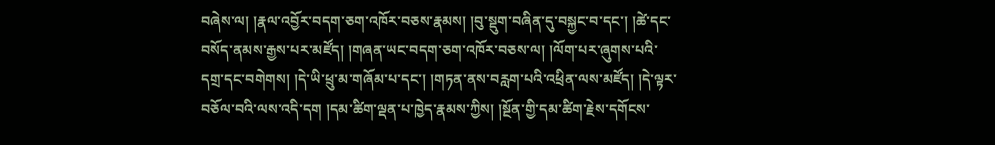བཞེས་ལ། །རྣལ་འབྱོར་བདག་ཅག་འཁོར་བཅས་རྣམས། །བུ་སྡུག་བཞིན་དུ་བསྐྱང་བ་དང་། །ཚེ་དང་བསོད་ནམས་རྒྱས་པར་མཛོད། །གཞན་ཡང་བདག་ཅག་འཁོར་བཅས་ལ། །ལོག་པར་ཞུགས་པའི་དགྲ་དང་བགེགས། །དེ་ཡི་ཕྲུ་མ་གཞོམ་པ་དང་། །གཏན་ནས་བརླག་པའི་འཕྲིན་ལས་མཛོད། །དེ་ལྟར་བཅོལ་བའི་ལས་འདི་དག །དམ་ཚིག་ལྡན་པ་ཁྱེད་རྣམས་ཀྱིས། །སྔོན་གྱི་དམ་ཚིག་རྗེས་དགོངས་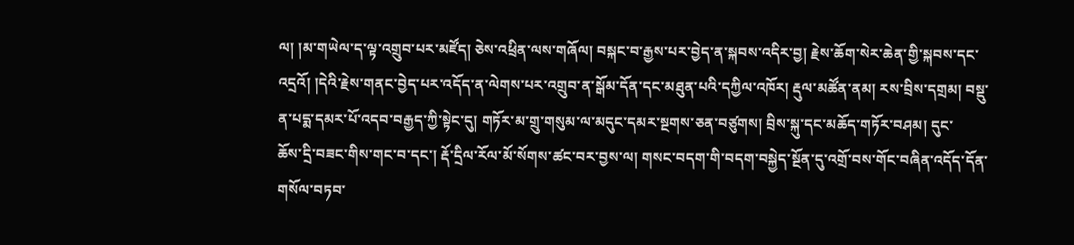ལ། །མ་གཡེལ་ད་ལྟ་འགྲུབ་པར་མཛོད། ཅེས་འཕྲིན་ལས་གཞོལ། བསྐང་བ་རྒྱས་པར་བྱེད་ན་སྐབས་འདིར་བྱ། རྗེས་ཆོག་སེར་ཆེན་གྱི་སྐབས་དང་འདྲའོ། །དེའི་རྗེས་གནང་བྱེད་པར་འདོད་ན་ལེགས་པར་འགྲུབ་ན་སྒོམ་དོན་དང་མཐུན་པའི་དཀྱིལ་འཁོར། རྡུལ་མཚོན་ནམ། རས་བྲིས་དགྲམ། བསྡུ་ན་པདྨ་དམར་པོ་འདབ་བརྒྱད་ཀྱི་སྟེང་དུ། གཏོར་མ་གྲུ་གསུམ་ལ་མདུང་དམར་སྔགས་ཅན་བཙུགས། བྲིས་སྐུ་དང་མཆོད་གཏོར་བཤམ། དུང་
ཆོས་དྲི་བཟང་གིས་གང་བ་དང་། རྡོ་དྲིལ་རོལ་མོ་སོགས་ཚང་བར་བྱས་ལ། གསང་བདག་གི་བདག་བསྐྱེད་སྔོན་དུ་འགྲོ་བས་གོང་བཞིན་འདོད་དོན་གསོལ་བཏབ་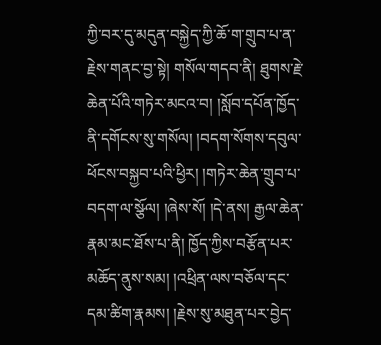ཀྱི་བར་དུ་མདུན་བསྐྱེད་ཀྱི་ཆོ་ག་གྲུབ་པ་ན་རྗེས་གནང་བྱ་སྟེ། གསོལ་གདབ་ནི། ཐུགས་རྗེ་ཆེན་པོའི་གཏེར་མངའ་བ། །སློབ་དཔོན་ཁྱོད་ནི་དགོངས་སུ་གསོལ། །བདག་སོགས་དབུལ་ཕོངས་བསྐྱབ་པའི་ཕྱིར། །གཏེར་ཆེན་གྲུབ་པ་བདག་ལ་སྩོལ། །ཞེས་སོ། །དེ་ནས། རྒྱལ་ཆེན་རྣམ་མང་ཐོས་པ་ནི། ཁྱོད་ཀྱིས་བརྩོན་པར་མཆོད་ནུས་སམ། །འཕྲིན་ལས་བཅོལ་དང་དམ་ཚིག་རྣམས། །རྗེས་སུ་མཐུན་པར་བྱེད་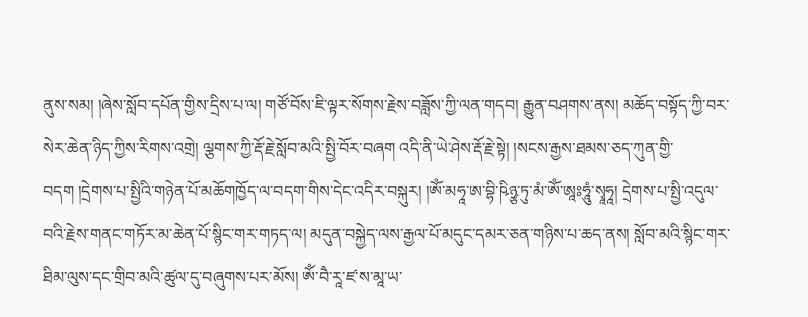ནུས་སམ། །ཞེས་སློབ་དཔོན་གྱིས་དྲིས་པ་ལ། གཙོ་བོས་ཇི་ལྟར་སོགས་རྗེས་བཟློས་ཀྱི་ལན་གདབ། རྒྱུན་བཤགས་ནས། མཆོད་བསྟོད་ཀྱི་བར་སེར་ཆེན་ཉིད་ཀྱིས་རིགས་འགྲེ། ལྕགས་ཀྱི་རྡོ་རྗེ་སློབ་མའི་སྤྱི་བོར་བཞག འདི་ནི་ཡེ་ཤེས་རྡོ་རྗེ་སྟེ། །སངས་རྒྱས་ཐམས་ཅད་ཀུན་གྱི་བདག །དྲེགས་པ་སྤྱིའི་གཉེན་པོ་མཆོགཁྱོད་ལ་བདག་གིས་དེང་འདིར་བསྐུར། །ཨོཾ་མཧཱ་ཨ་བྷི་ཥིཉྩ་ཏུ་མཾ་ཨོཾ་ཨཱཿཧཱུཾ་སྭཱཧཱ། དྲེགས་པ་སྤྱི་འདུལ་བའི་རྗེས་གནང་གཏོར་མ་ཆེན་པོ་སྙིང་གར་གཏད་ལ། མདུན་བསྐྱེད་ལས་རྒྱལ་པོ་མདུང་དམར་ཅན་གཉིས་པ་ཆད་ནས། སློབ་མའི་སྙིང་གར་ཐིམ་ལུས་དང་གྲིབ་མའི་ཚུལ་དུ་བཞུགས་པར་མོས། ཨོཾ་བཻ་རཱ་ཛ་ས་མཱ་ཡ་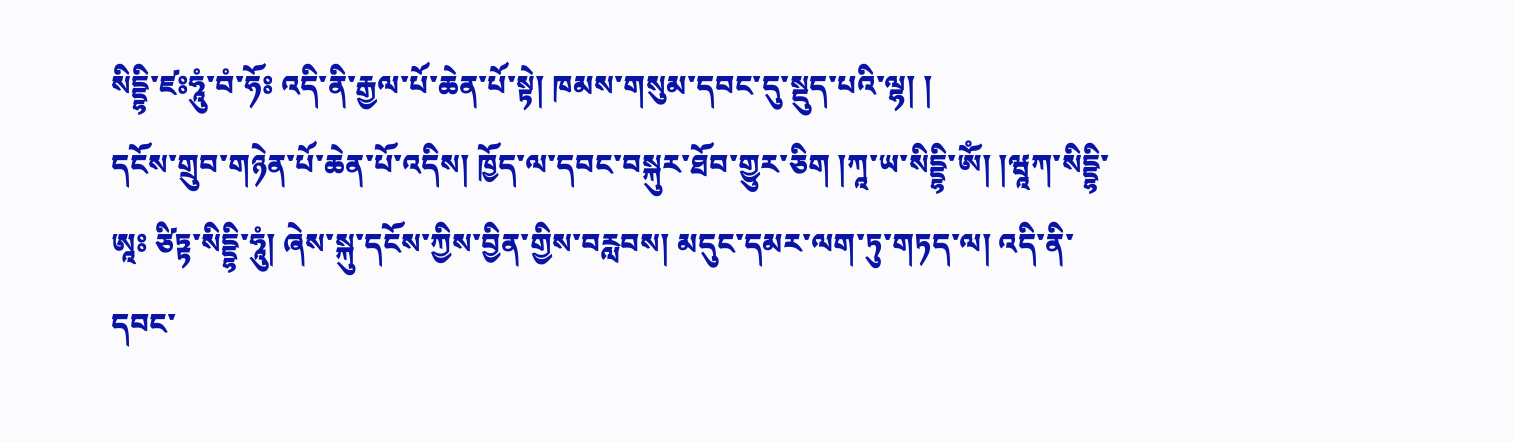སིདྡྷི་ཛཿཧཱུཾ་བཾ་ཧོཿ འདི་ནི་རྒྱལ་པོ་ཆེན་པོ་སྟེ། ཁམས་གསུམ་དབང་དུ་སྡུད་པའི་ལྷ། །
དངོས་གྲུབ་གཉེན་པོ་ཆེན་པོ་འདིས། ཁྱོད་ལ་དབང་བསྐུར་ཐོབ་གྱུར་ཅིག །ཀཱ་ཡ་སིདྡྷི་ཨོཾ། །ཝཱཀ་སིདྡྷི་ཨཱཿ ཙིཏྟ་སིདྡྷི་ཧཱུཾ། ཞེས་སྐུ་དངོས་ཀྱིས་བྱིན་གྱིས་བརླབས། མདུང་དམར་ལག་ཏུ་གཏད་ལ། འདི་ནི་དབང་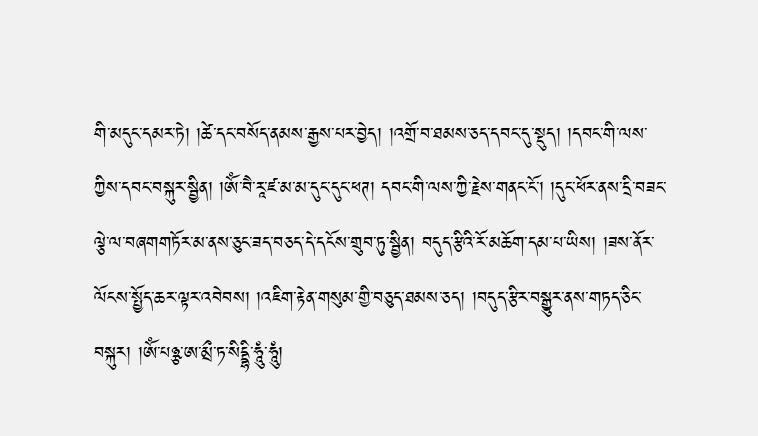གི་མདུང་དམར་ཏེ། །ཚེ་དང་བསོད་ནམས་རྒྱས་པར་བྱེད། །འགྲོ་བ་ཐམས་ཅད་དབང་དུ་སྡུད། །དབང་གི་ལས་ཀྱིས་དབང་བསྐུར་སྦྱིན། །ཨོཾ་བཻ་རཱ་ཛ་མ་མ་དུང་དུང་ཕཊ། དབང་གི་ལས་ཀྱི་རྗེས་གནང་ངོ་། །དུང་ཕོར་ནས་དྲི་བཟང་ལྕེ་ལ་བཞགགཏོར་མ་ནས་ཅུང་ཟད་བཅད་དེ་དངོས་གྲུབ་ཏུ་སྦྱིན། བདུད་རྩིའི་རོ་མཆོག་དམ་པ་ཡིས། །ཟས་ནོར་ལོངས་སྤྱོད་ཆར་ལྟར་འབེབས། །འཇིག་རྟེན་གསུམ་གྱི་བཅུད་ཐམས་ཅད། །བདུད་རྩིར་བསྒྱུར་ནས་གཏད་ཅིང་བསྐུར། །ཨོཾ་པཉྩ་ཨ་མྲྀ་ཏ་སིདྡྷི་ཧཱུཾ་ཧཱུཾ།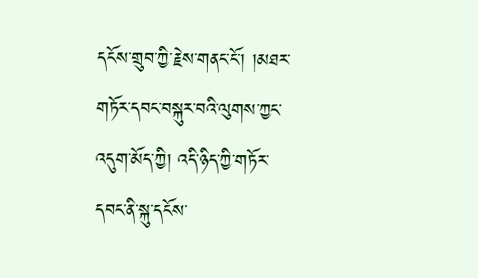དངོས་གྲུབ་ཀྱི་རྗེས་གནང་ངོ་། །མཐར་གཏོར་དབང་བསྐུར་བའི་ལུགས་ཀྱང་འདུག་མོད་ཀྱི། འདི་ཉིད་ཀྱི་གཏོར་དབང་ནི་སྐུ་དངོས་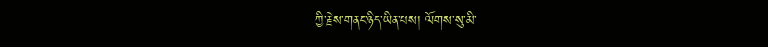ཀྱི་རྗེས་གནང་ཉིད་ཡིན་པས། ལོགས་སུ་མི་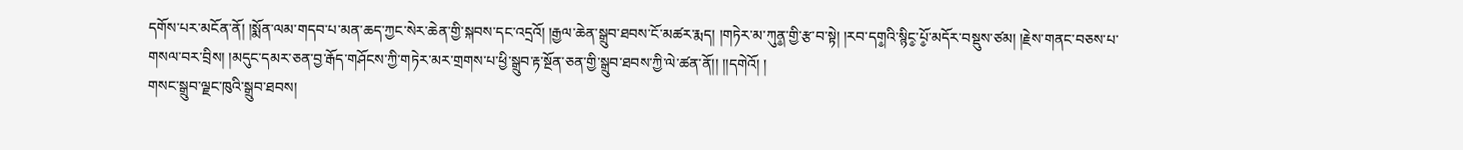དགོས་པར་མངོན་ནོ། །སྨོན་ལམ་གདབ་པ་མན་ཆད་ཀྱང་སེར་ཆེན་གྱི་སྐབས་དང་འདྲའོ། །རྒྱལ་ཆེན་སྒྲུབ་ཐབས་ངོ་མཚར་རྨད། །གཏེར་མ་ཀུན༵་གྱི་རྩ་བ་སྟེ། །རབ་དག༵འི་སྙིང༵་པོ༵་མདོར་བསྡུས་ཙམ། །རྗེས་གནང་བཅས་པ་གསལ་བར་བྲིས། །མདུང་དམར་ཅན་བྱ་རྒོད་གཤོངས་ཀྱི་གཏེར་མར་གྲགས་པ་ཕྱི་སྒྲུབ་རྟ་སྔོན་ཅན་གྱི་སྒྲུབ་ཐབས་ཀྱི་ལེ་ཚན་ནོ།། །།དགེའོ། །
གསང་སྒྲུབ་ལྗང་ཁུའི་སྒྲུབ་ཐབས།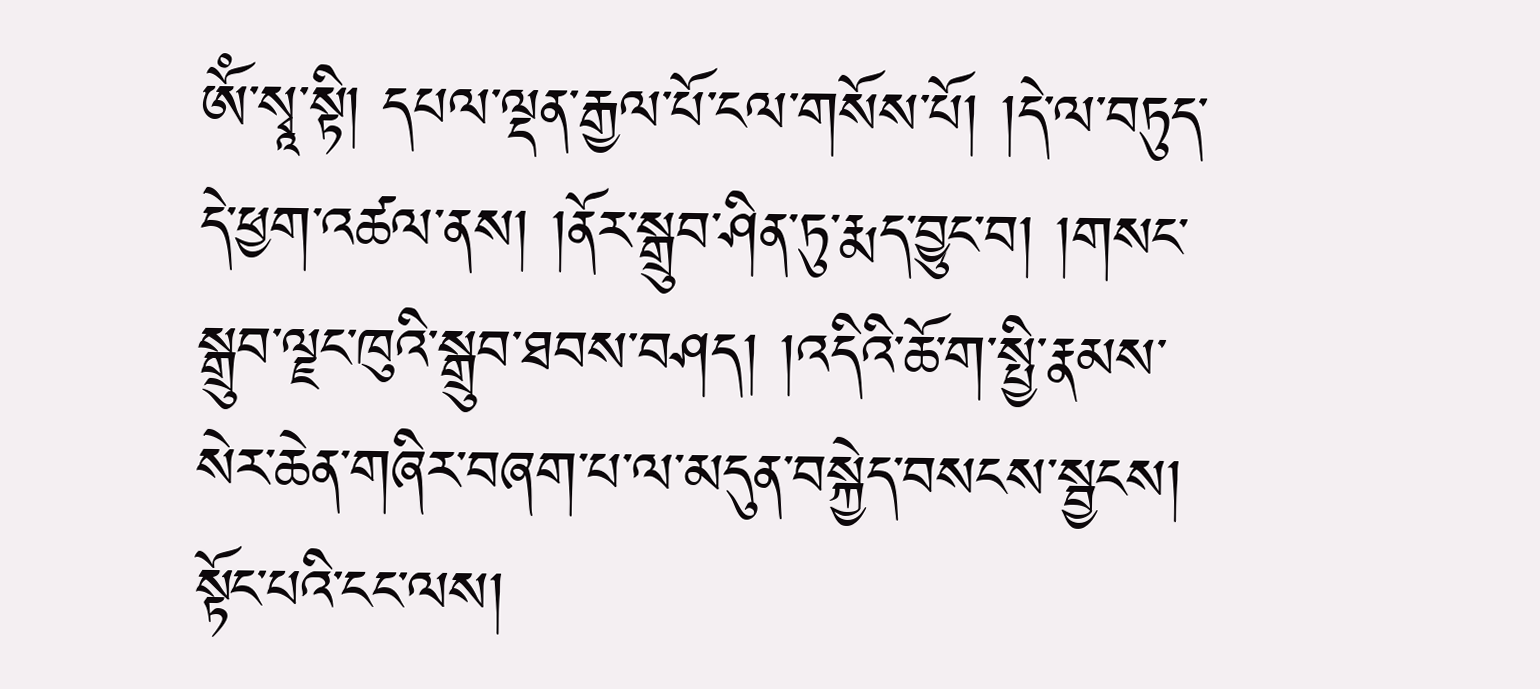ཨོཾ་སྭཱ་སྟི། དཔལ་ལྡན་རྒྱལ་པོ་ངལ་གསོས་པོ། །དེ་ལ་བཏུད་དེ་ཕྱག་འཚལ་ནས། །ནོར་སྒྲུབ་ཤིན་ཏུ་རྨད་བྱུང་བ། །གསང་སྒྲུབ་ལྗང་ཁུའི་སྒྲུབ་ཐབས་བཤད། །འདིའི་ཆོ་ག་སྤྱི་རྣམས་སེར་ཆེན་གཞིར་བཞག་པ་ལ་མདུན་བསྐྱེད་བསངས་སྦྱངས། སྟོང་པའི་ངང་ལས།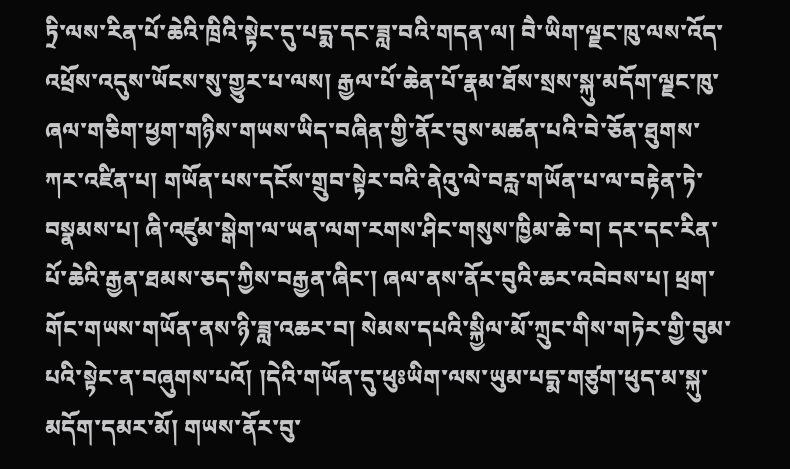ཏྲི་ལས་རིན་པོ་ཆེའི་ཁྲིའི་སྟེང་དུ་པདྨ་དང་ཟླ་བའི་གདན་ལ། བཻ་ཡིག་ལྗང་ཁུ་ལས་འོད་འཕྲོས་འདུས་ཡོངས་སུ་གྱུར་པ་ལས། རྒྱལ་པོ་ཆེན་པོ་རྣམ་ཐོས་སྲས་སྐུ་མདོག་ལྗང་ཁུ་ཞལ་གཅིག་ཕྱག་གཉིས་གཡས་ཡིད་བཞིན་གྱི་ནོར་བུས་མཚན་པའི་བེ་ཅོན་ཐུགས་ཀར་འཛིན་པ། གཡོན་པས་དངོས་གྲུབ་སྟེར་བའི་ནེའུ་ལེ་བརླ་གཡོན་པ་ལ་བརྟེན་ཏེ་བསྣམས་པ། ཞི་འཛུམ་སྒེག་ལ་ཡན་ལག་རགས་ཤིང་གསུས་ཁྱིམ་ཆེ་བ། དར་དང་རིན་པོ་ཆེའི་རྒྱན་ཐམས་ཅད་ཀྱིས་བརྒྱན་ཞིང་། ཞལ་ནས་ནོར་བུའི་ཆར་འབེབས་པ། ཕྲག་གོང་གཡས་གཡོན་ནས་ཉི་ཟླ་འཆར་བ། སེམས་དཔའི་སྐྱིལ་མོ་ཀྲུང་གིས་གཏེར་གྱི་བུམ་པའི་སྟེང་ན་བཞུགས་པའོ། །དེའི་གཡོན་དུ་ཕུཿཡིག་ལས་ཡུམ་པདྨ་གཙུག་ཕུད་མ་སྐུ་མདོག་དམར་མོ། གཡས་ནོར་བུ་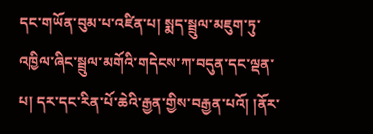དང་གཡོན་བུམ་པ་འཛིན་པ། སྨད་སྦྲུལ་མཇུག་ཏུ་འཁྱིལ་ཞིང་སྦྲུལ་མགོའི་གདེངས་ཀ་བདུན་དང་ལྡན་པ། དར་དང་རིན་པོ་ཆེའི་རྒྱན་གྱིས་བརྒྱན་པའོ། །ནོར་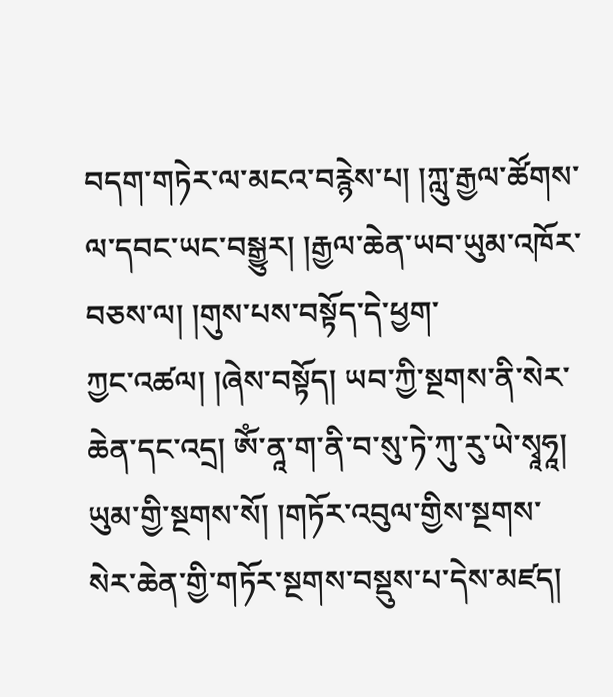བདག་གཏེར་ལ་མངའ་བརྙེས་པ། །ཀླུ་རྒྱལ་ཚོགས་ལ་དབང་ཡང་བསྒྱུར། །རྒྱལ་ཆེན་ཡབ་ཡུམ་འཁོར་བཅས་ལ། །གུས་པས་བསྟོད་དེ་ཕྱག་
ཀྱང་འཚལ། །ཞེས་བསྟོད། ཡབ་ཀྱི་སྔགས་ནི་སེར་ཆེན་དང་འདྲ། ཨོཾ་ནཱ་ག་ནི་བ་སུ་ཏེ་ཀུ་རུ་ཡེ་སྭཱཧཱ། ཡུམ་གྱི་སྔགས་སོ། །གཏོར་འབུལ་གྱིས་སྔགས་སེར་ཆེན་གྱི་གཏོར་སྔགས་བསྡུས་པ་དེས་མཛད།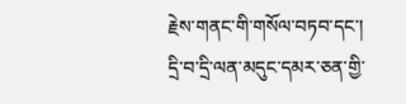རྗེས་གནང་གི་གསོལ་བཏབ་དང་། དྲི་བ་དྲི་ལན་མདུང་དམར་ཅན་གྱི་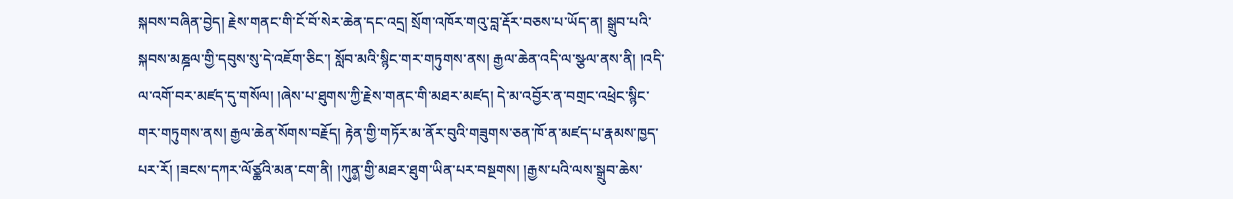སྐབས་བཞིན་བྱེད། རྗེས་གནང་གི་ངོ་བོ་སེར་ཆེན་དང་འདྲ། སྲོག་འཁོར་གའུ་བླ་རྡོར་བཅས་པ་ཡོད་ན། སྒྲུབ་པའི་སྐབས་མཎྜལ་གྱི་དབུས་སུ་དེ་འཇོག་ཅིང་། སློབ་མའི་སྙིང་གར་གཏུགས་ནས། རྒྱལ་ཆེན་འདི་ལ་སྩལ་ནས་ནི། །འདི་ལ་འགོ་བར་མཛད་དུ་གསོལ། །ཞེས་པ་ཐུགས་ཀྱི་རྗེས་གནང་གི་མཐར་མཛད། དེ་མ་འབྱོར་ན་བགྲང་འཕྲེང་སྙིང་གར་གཏུགས་ནས། རྒྱལ་ཆེན་སོགས་བརྗོད། རྟེན་གྱི་གཏོར་མ་ནོར་བུའི་གཟུགས་ཅན་ཁོ་ན་མཛད་པ་རྣམས་ཁྱད་པར་རོ། །ཟངས་དཀར་ལོཙྪའི་མན་ངག་ནི། །ཀུན༵་གྱི་མཐར་ཐུག་ཡིན་པར་བསྔགས། །རྒྱས་པའི་ལས་སྒྲུབ་ཆེས་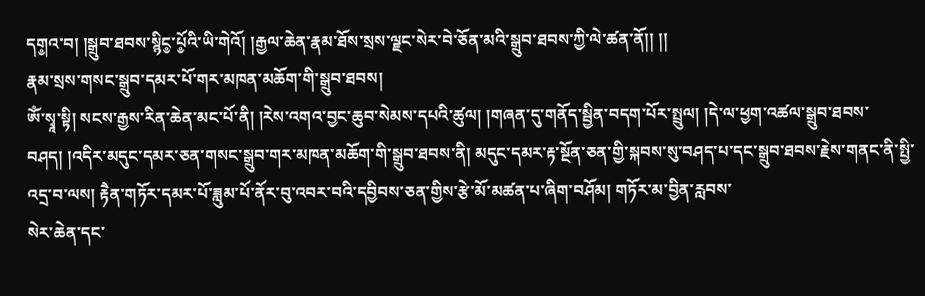དག༵འ་བ། །སྒྲུབ་ཐབས་སྙིང༵་པོ༵འི་ཡི་གེའོ། །རྒྱལ་ཆེན་རྣམ་ཐོས་སྲས་ལྗང་སེར་བེ་ཅོན་མའི་སྒྲུབ་ཐབས་ཀྱི་ལེ་ཚན་ནོ།། །།
རྣམ་སྲས་གསང་སྒྲུབ་དམར་པོ་གར་མཁན་མཆོག་གི་སྒྲུབ་ཐབས།
ཨོཾ་སྭཱ་སྟི། སངས་རྒྱས་རིན་ཆེན་མང་པོ་ནི། །རེས་འགའ་བྱང་ཆུབ་སེམས་དཔའི་ཚུལ། །གཞན་དུ་གནོད་སྦྱིན་བདག་པོར་སྤྲུལ། །དེ་ལ་ཕྱག་འཚལ་སྒྲུབ་ཐབས་བཤད། །འདིར་མདུང་དམར་ཅན་གསང་སྒྲུབ་གར་མཁན་མཆོག་གི་སྒྲུབ་ཐབས་ནི། མདུང་དམར་རྟ་སྔོན་ཅན་གྱི་སྐབས་སུ་བཤད་པ་དང་སྒྲུབ་ཐབས་རྗེས་གནང་ནི་སྤྱི་འདྲ་བ་ལས། རྟཻན་གཏོར་དམར་པོ་ཟླུམ་པོ་ནོར་བུ་འབར་བའི་དབྱིབས་ཅན་གྱིས་རྩེ་མོ་མཚན་པ་ཞིག་བཤོམ། གཏོར་མ་བྱིན་རླབས་
སེར་ཆེན་དང་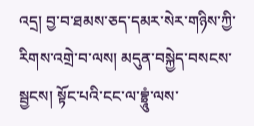འདྲ། བྱ་བ་ཐམས་ཅད་དམར་སེར་གཉིས་ཀྱི་རིགས་འགྲེ་བ་ལས། མདུན་བསྐྱེད་བསངས་སྦྱངས། སྟོང་པའི་ངང་ལ་བྷྲཱུཾ་ལས་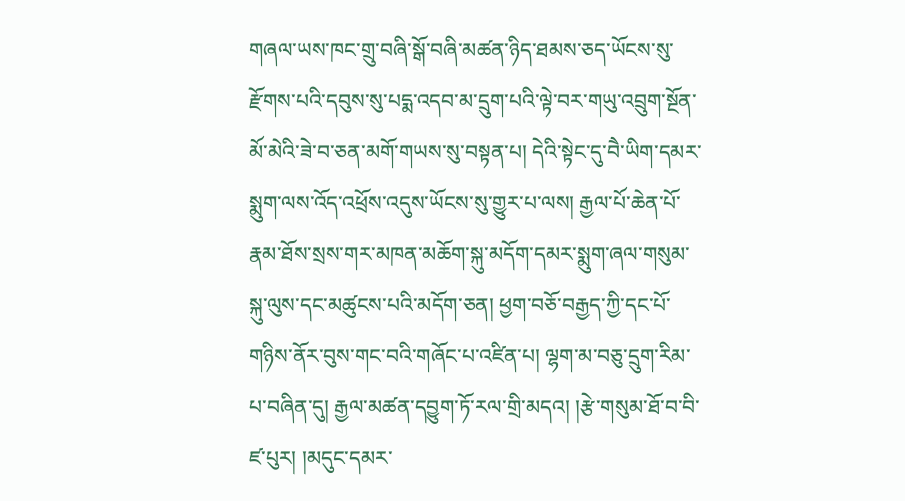གཞལ་ཡས་ཁང་གྲུ་བཞི་སྒོ་བཞི་མཚན་ཉིད་ཐམས་ཅད་ཡོངས་སུ་རྫོགས་པའི་དབུས་སུ་པདྨ་འདབ་མ་དྲུག་པའི་ལྟེ་བར་གཡུ་འབྲུག་སྔོན་མོ་མེའི་ཟེ་བ་ཅན་མགོ་གཡས་སུ་བསྟན་པ། དེའི་སྟེང་དུ་བཻ་ཡིག་དམར་སྨུག་ལས་འོད་འཕྲོས་འདུས་ཡོངས་སུ་གྱུར་པ་ལས། རྒྱལ་པོ་ཆེན་པོ་རྣམ་ཐོས་སྲས་གར་མཁན་མཆོག་སྐུ་མདོག་དམར་སྨུག་ཞལ་གསུམ་སྐུ་ལུས་དང་མཚུངས་པའི་མདོག་ཅན། ཕྱག་བཅོ་བརྒྱད་ཀྱི་དང་པོ་གཉིས་ནོར་བུས་གང་བའི་གཞོང་པ་འཛིན་པ། ལྷག་མ་བཅུ་དྲུག་རིམ་པ་བཞིན་དུ། རྒྱལ་མཚན་དབྱུག་ཏོ་རལ་གྲི་མདའ། །རྩེ་གསུམ་ཐོ་བ་བི་ཛ་པུར། །མདུང་དམར་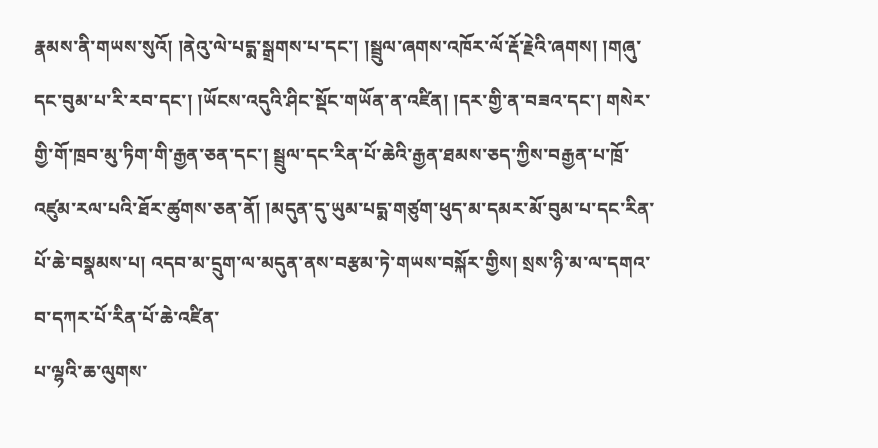རྣམས་ནི་གཡས་སུའོ། །ནེའུ་ལེ་པདྨ་སྒྲགས་པ་དང་། །སྦྲུལ་ཞགས་འཁོར་ལོ་རྡོ་རྗེའི་ཞགས། །གཞུ་དང་བུམ་པ་རི་རབ་དང་། །ཡོངས་འདུའི་ཤིང་སྡོང་གཡོན་ན་འཛིན། །དར་གྱི་ན་བཟའ་དང་། གསེར་གྱི་གོ་ཁྲབ་མུ་ཏིག་གི་རྒྱན་ཅན་དང་། སྦྲུལ་དང་རིན་པོ་ཆེའི་རྒྱན་ཐམས་ཅད་ཀྱིས་བརྒྱན་པ་ཁྲོ་འཛུམ་རལ་པའི་ཐོར་ཚུགས་ཅན་ནོ། །མདུན་དུ་ཡུམ་པདྨ་གཙུག་ཕུད་མ་དམར་མོ་བུམ་པ་དང་རིན་པོ་ཆེ་བསྣམས་པ། འདབ་མ་དྲུག་ལ་མདུན་ནས་བརྩམ་ཏེ་གཡས་བསྐོར་གྱིས། སྲས་ཉི་མ་ལ་དགའ་བ་དཀར་པོ་རིན་པོ་ཆེ་འཛིན་
པ་ལྷའི་ཆ་ལུགས་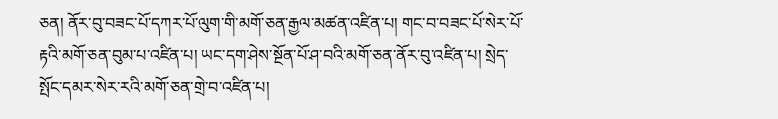ཅན། ནོར་བུ་བཟང་པོ་དཀར་པོ་ལུག་གི་མགོ་ཅན་རྒྱལ་མཚན་འཛིན་པ། གང་བ་བཟང་པོ་སེར་པོ་རྟའི་མགོ་ཅན་བུམ་པ་འཛིན་པ། ཡང་དག་ཤེས་སྔོན་པོ་ཤ་བའི་མགོ་ཅན་ནོར་བུ་འཛིན་པ། སྲེད་སྤོང་དམར་སེར་རའི་མགོ་ཅན་གྲེ་བ་འཛིན་པ།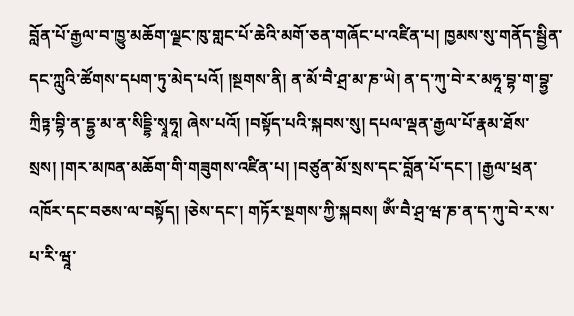བློན་པོ་རྒྱལ་བ་ཁྱུ་མཆོག་ལྗང་ཁུ་གླང་པོ་ཆེའི་མགོ་ཅན་གཞོང་པ་འཛིན་པ། ཁྱམས་སུ་གནོད་སྦྱིན་དང་ཀླུའི་ཚོགས་དཔག་ཏུ་མེད་པའོ། །སྔགས་ནི། ན་མོ་བཻ་ཤྲ་མ་ཎ་ཡེ། ན་ད་ཀུ་བེ་ར་མཧཱ་བྷ་ག་བྷྱ་ཀྲིཏྟ་བྷི་ན་དྷྱ་མ་ན་སིདྡྷི་སྭཱཧཱ། ཞེས་པའོ། །བསྟོད་པའི་སྐབས་སུ། དཔལ་ལྡན་རྒྱལ་པོ་རྣམ་ཐོས་སྲས། །གར་མཁན་མཆོག་གི་གཟུགས་འཛིན་པ། །བཙུན་མོ་སྲས་དང་བློན་པོ་དང་། །རྒྱལ་ཕྲན་འཁོར་དང་བཅས་ལ་བསྟོད། །ཅེས་དང་། གཏོར་སྔགས་ཀྱི་སྐབས། ཨོཾ་བཻ་ཤྲ་ཝ་ཎ་ན་ད་ཀུ་བེ་ར་ས་པ་རི་ཝཱ་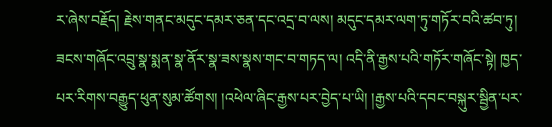ར་ཞེས་བརྗོད། རྗེས་གནང་མདུང་དམར་ཅན་དང་འདྲ་བ་ལས། མདུང་དམར་ལག་ཏུ་གཏོར་བའི་ཚབ་ཏུ། ཟངས་གཞོང་འབྲུ་སྣ་སྨན་སྣ་ནོར་སྣ་ཟས་སྣས་གང་བ་གཏད་ལ། འདི་ནི་རྒྱས་པའི་གཏོར་གཞོང་སྟེ། ཁྱད་པར་རིགས་བརྒྱུད་ཕུན་སུམ་ཚོགས། །འཕེལ་ཞིང་རྒྱས་པར་བྱེད་པ་ཡི། །རྒྱས་པའི་དབང་བསྐུར་སྦྱིན་པར་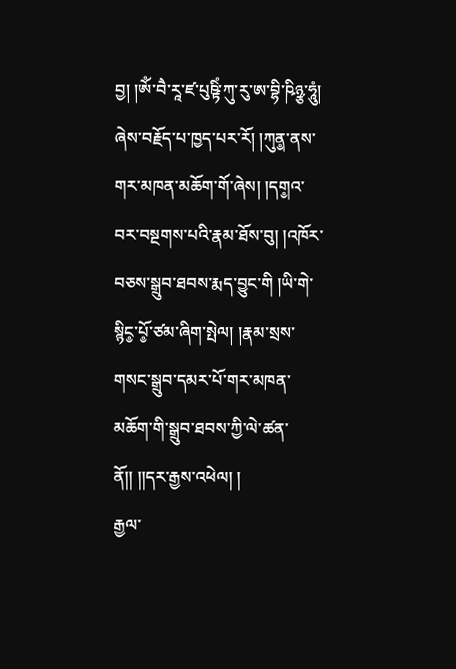བྱ། །ཨོཾ་བཻ་རཱ་ཛ་པུཥྟིཾ་ཀུ་རུ་ཨ་བྷི་ཥིཉྩ་ཧཱུཾ། ཞེས་བརྗོད་པ་ཁྱད་པར་རོ། །ཀུན༵་ནས་གར་མཁན་མཆོག་གོ་ཞེས། །དག༵འ་བར་བསྔགས་པའི་རྣམ་ཐོས་བུ། །འཁོར་བཅས་སྒྲུབ་ཐབས་རྨད་བྱུང་གི །ཡི་གེ་སྙིང༵་པོ༵་ཙམ་ཞིག་སྤེལ། །རྣམ་སྲས་གསང་སྒྲུབ་དམར་པོ་གར་མཁན་མཆོག་གི་སྒྲུབ་ཐབས་ཀྱི་ལེ་ཚན་ནོ།། །།དར་རྒྱས་འཕེལ། །
རྒྱལ་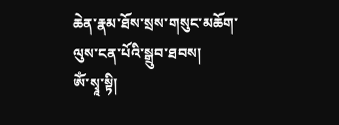ཆེན་རྣམ་ཐོས་སྲས་གསུང་མཆོག་ལུས་ངན་པོའི་སྒྲུབ་ཐབས།
ཨོཾ་སྭཱ་སྟི།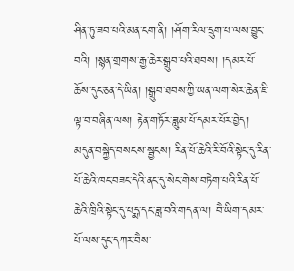ཤིན་ཏུ་ཟབ་པའི་མན་ངག་ནི། །ཤོག་རིལ་དྲུག་པ་ལས་བྱུང་བའི། །སྙན་གྲགས་རྒྱ་ཆེར་སྒྲུབ་པའི་ཐབས། །དམར་པོ་ཆོས་དུང་ཅན་དེ་ཡིན། །སྒྲུབ་ཐབས་ཀྱི་ཡན་ལག་སེར་ཆེན་ཇི་ལྟ་བ་བཞིན་ལས། རྟེན་གཏོར་ཟླུམ་པོ་དམར་པོར་བྱེད། མདུན་བསྐྱེད་བསངས་སྦྱངས། རིན་པོ་ཆེའི་རི་བོའི་སྟེང་དུ་རིན་པོ་ཆེའི་ཁང་བཟང་དེའི་ནང་དུ་སེང་གེས་བཏེག་པའི་རིན་པོ་ཆེའི་ཁྲིའི་སྟེང་དུ་པདྨ་དང་ཟླ་བའི་གདན་ལ། བཻ་ཡིག་དམར་པོ་ལས་དུང་དཀར་བཻས་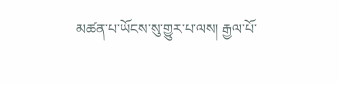མཚན་པ་ཡོངས་སུ་གྱུར་པ་ལས། རྒྱལ་པོ་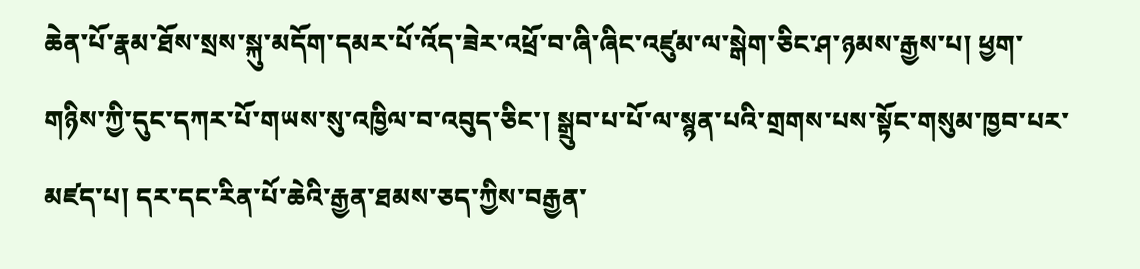ཆེན་པོ་རྣམ་ཐོས་སྲས་སྐུ་མདོག་དམར་པོ་འོད་ཟེར་འཕྲོ་བ་ཞི་ཞིང་འཛུམ་ལ་སྒེག་ཅིང་ཤ་ཉམས་རྒྱས་པ། ཕྱག་གཉིས་ཀྱི་དུང་དཀར་པོ་གཡས་སུ་འཁྱིལ་བ་འབུད་ཅིང་། སྒྲུབ་པ་པོ་ལ་སྙན་པའི་གྲགས་པས་སྟོང་གསུམ་ཁྱབ་པར་མཛད་པ། དར་དང་རིན་པོ་ཆེའི་རྒྱན་ཐམས་ཅད་ཀྱིས་བརྒྱན་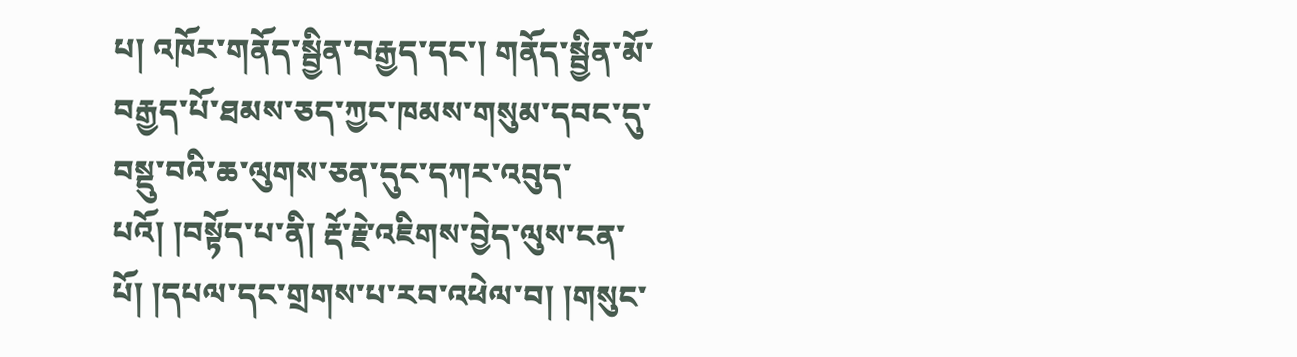པ། འཁོར་གནོད་སྦྱིན་བརྒྱད་དང་། གནོད་སྦྱིན་མོ་བརྒྱད་པོ་ཐམས་ཅད་ཀྱང་ཁམས་གསུམ་དབང་དུ་བསྡུ་བའི་ཆ་ལུགས་ཅན་དུང་དཀར་འབུད་པའོ། །བསྟོད་པ་ནི། རྡོ་རྗེ་འཇིགས་བྱེད་ལུས་ངན་པོ། །དཔལ་དང་གྲགས་པ་རབ་འཕེལ་བ། །གསུང་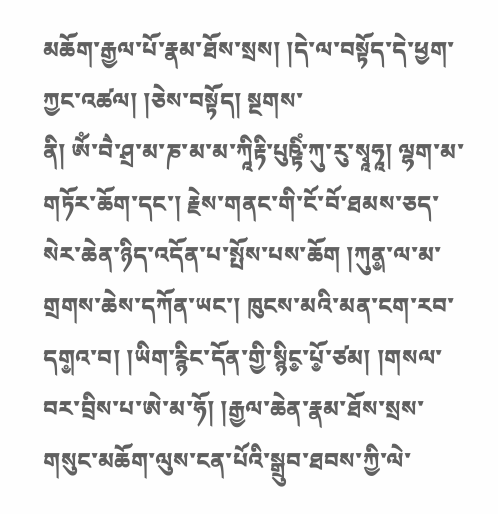མཆོག་རྒྱལ་པོ་རྣམ་ཐོས་སྲས། །དེ་ལ་བསྟོད་དེ་ཕྱག་ཀྱང་འཚལ། །ཅེས་བསྟོད། སྔགས་
ནི། ཨོཾ་བཻ་ཤྲ་མ་ཎ་མ་མ་ཀཱིརྟི་པུཥྟིཾ་ཀུ་རུ་སྭཱཧཱ། ལྷག་མ་གཏོར་ཆོག་དང་། རྗེས་གནང་གི་ངོ་བོ་ཐམས་ཅད་སེར་ཆེན་ཉིད་འདོན་པ་སྤོས་པས་ཆོག །ཀུན༵་ལ་མ་གྲགས་ཆེས་དཀོན་ཡང་། ཁུངས་མའི་མན་ངག་རབ་དག༵འ་བ། །ཡིག་རྙིང་དོན་གྱི་སྙིང༵་པོ༵་ཙམ། །གསལ་བར་བྲིས་པ་ཨེ་མ་ཧོ། །རྒྱལ་ཆེན་རྣམ་ཐོས་སྲས་གསུང་མཆོག་ལུས་ངན་པོའི་སྒྲུབ་ཐབས་ཀྱི་ལེ་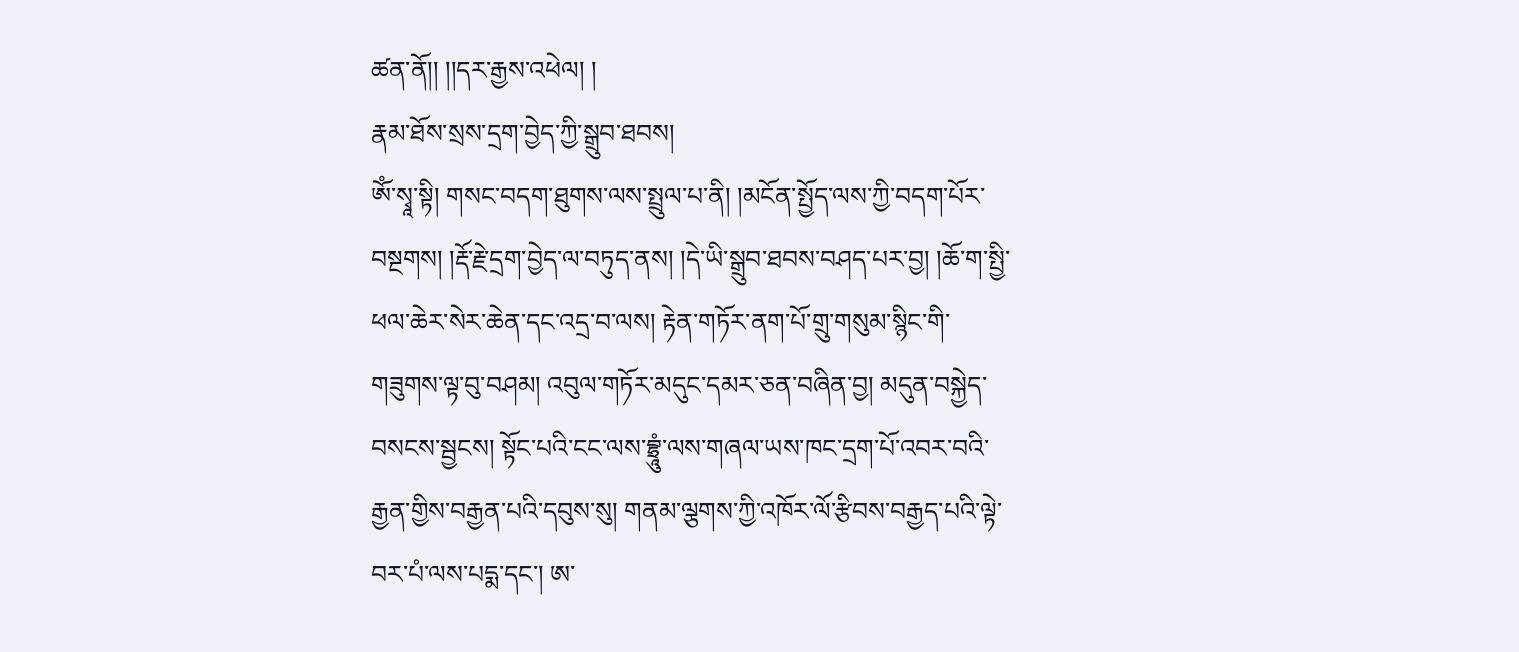ཚན་ནོ།། །།དར་རྒྱས་འཕེལ། །
རྣམ་ཐོས་སྲས་དྲག་བྱེད་ཀྱི་སྒྲུབ་ཐབས།
ཨོཾ་སྭཱ་སྟི། གསང་བདག་ཐུགས་ལས་སྤྲུལ་པ་ནི། །མངོན་སྤྱོད་ལས་ཀྱི་བདག་པོར་བསྔགས། །རྡོ་རྗེ་དྲག་བྱེད་ལ་བཏུད་ནས། །དེ་ཡི་སྒྲུབ་ཐབས་བཤད་པར་བྱ། །ཆོ་ག་སྤྱི་ཕལ་ཆེར་སེར་ཆེན་དང་འདྲ་བ་ལས། རྟེན་གཏོར་ནག་པོ་གྲུ་གསུམ་སྙིང་གི་གཟུགས་ལྟ་བུ་བཤམ། འབུལ་གཏོར་མདུང་དམར་ཅན་བཞིན་བྱ། མདུན་བསྐྱེད་བསངས་སྦྱངས། སྟོང་པའི་ངང་ལས་བྷྲཱུཾ་ལས་གཞལ་ཡས་ཁང་དྲག་པོ་འབར་བའི་རྒྱན་གྱིས་བརྒྱན་པའི་དབུས་སུ། གནམ་ལྕགས་ཀྱི་འཁོར་ལོ་རྩིབས་བརྒྱད་པའི་ལྟེ་བར་པཾ་ལས་པདྨ་དང་། ཨ་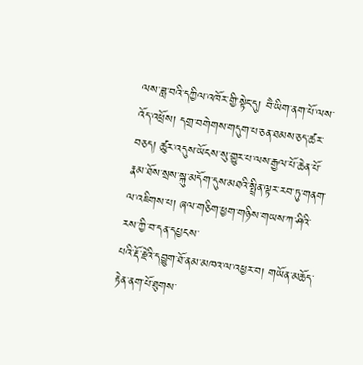ལས་ཟླ་བའི་དཀྱིལ་འཁོར་གྱི་སྟེང་དུ། བཻ་ཡིག་ནག་པོ་ལས་འོད་འཕྲོས། དགྲ་བགེགས་གདུག་པ་ཅན་ཐམས་ཅད་ཚར་བཅད། ཚུར་འདུས་ཡོངས་སུ་གྱུར་པ་ལས་རྒྱལ་པོ་ཆེན་པོ་རྣམ་ཐོས་སྲས་སྐུ་མདོག་དུས་མཐའི་སྤྲིན་ལྟར་རབ་ཏུ་གནག་ལ་འཇིགས་པ། ཞལ་གཅིག་ཕྱག་གཉིས་གཡས་ཀ་ཤིའི་རས་ཀྱི་བ་དན་དཔྱངས་
པའི་རྡོ་རྗེའི་དབྱུག་ཐོ་ནམ་མཁའ་ལ་འཕྱར་བ། གཡོན་མཆོད་རྟེན་ནག་པོ་ཐུགས་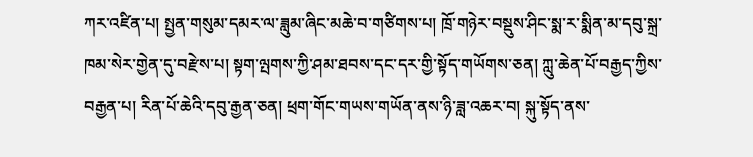ཀར་འཛིན་པ། སྤྱན་གསུམ་དམར་ལ་ཟླུམ་ཞིང་མཆེ་བ་གཙིགས་པ། ཁྲོ་གཉེར་བསྡུས་ཤིང་སྨ་ར་སྨིན་མ་དབུ་སྐྲ་ཁམ་སེར་གྱེན་དུ་བརྫེས་པ། སྟག་ལྤགས་ཀྱི་ཤམ་ཐབས་དང་དར་གྱི་སྟོད་གཡོགས་ཅན། ཀླུ་ཆེན་པོ་བརྒྱད་ཀྱིས་བརྒྱན་པ། རིན་པོ་ཆེའི་དབུ་རྒྱན་ཅན། ཕྲག་གོང་གཡས་གཡོན་ནས་ཉི་ཟླ་འཆར་བ། སྐུ་སྟོད་ནས་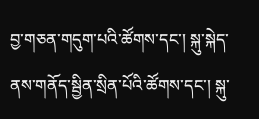བྱ་གཅན་གདུག་པའི་ཚོགས་དང་། སྐུ་སྐེད་ནས་གནོད་སྦྱིན་སྲིན་པོའི་ཚོགས་དང་། སྐུ་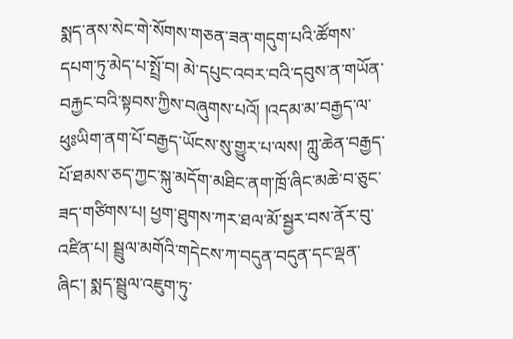སྨད་ནས་སེང་གེ་སོགས་གཅན་ཟན་གདུག་པའི་ཚོགས་དཔག་ཏུ་མེད་པ་སྤྲོ་བ། མེ་དཔུང་འབར་བའི་དབུས་ན་གཡོན་བརྐྱང་བའི་སྟབས་ཀྱིས་བཞུགས་པའོ། །འདམ་མ་བརྒྱད་ལ་ཕུཿཡིག་ནག་པོ་བརྒྱད་ཡོངས་སུ་གྱུར་པ་ལས། ཀླུ་ཆེན་བརྒྱད་པོ་ཐམས་ཅད་ཀྱང་སྐུ་མདོག་མཐིང་ནག་ཁྲོ་ཞིང་མཆེ་བ་ཅུང་ཟད་གཙིགས་པ། ཕྱག་ཐུགས་ཀར་ཐལ་མོ་སྦྱར་བས་ནོར་བུ་འཛིན་པ། སྦྲུལ་མགོའི་གདེངས་ཀ་བདུན་བདུན་དང་ལྡན་ཞིང་། སྨད་སྦྲུལ་འཇུག་ཏུ་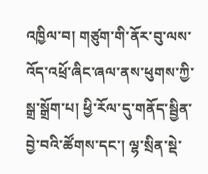འཁྱིལ་བ། གཙུག་གི་ནོར་བུ་ལས་འོད་འཕྲོ་ཞིང་ཞལ་ནས་ཕུགས་ཀྱི་སྒྲ་སྒྲོག་པ། ཕྱི་རོལ་དུ་གནོད་སྦྱིན་བྱེ་བའི་ཚོགས་དང་། ལྷ་སྲིན་སྡེ་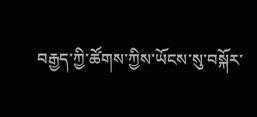བརྒྱད་ཀྱི་ཚོགས་ཀྱིས་ཡོངས་སུ་བསྐོར་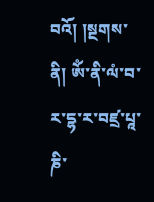བའོ། །སྔགས་ནི། ཨོཾ་ནི་ལཾ་བ་ར་དྷ་ར་བཛྲ་པཱ་ཎི་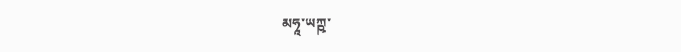མཧཱ་ཡཀྵ་